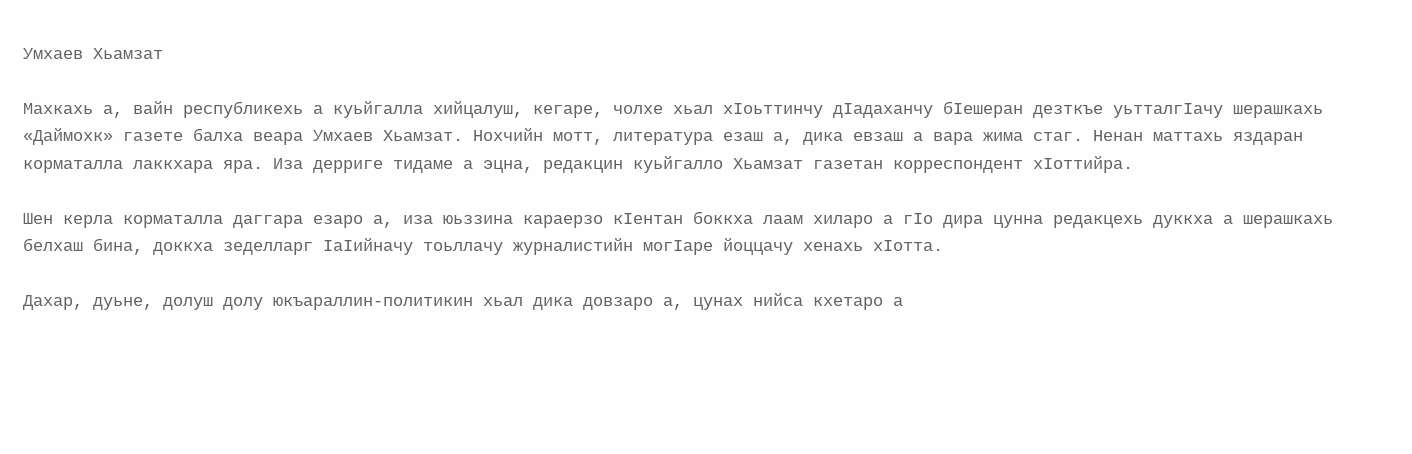Умхаев Хьамзат

Махкахь а, вайн республикехь а куьйгалла хийцалуш, кегаре, чолхе хьал хIоьттинчу дIадаханчу бIешеран дезткъе уьтталгIачу шерашкахь «Даймохк» газете балха веара Умхаев Хьамзат. Нохчийн мотт, литература езаш а, дика евзаш а вара жима стаг. Ненан маттахь яздаран корматалла лаккхара яра. Иза дерриге тидаме а эцна, редакцин куьйгалло Хьамзат газетан корреспондент хIоттийра.

Шен керла корматалла даггара езаро а, иза юьззина караерзо кIентан боккха лаам хиларо а гIо дира цунна редакцехь дуккха а шерашкахь белхаш бина, доккха зеделларг IаIийначу тоьллачу журналистийн могIаре йоццачу хенахь хIотта.

Дахар, дуьне, долуш долу юкъараллин-политикин хьал дика довзаро а, цунах нийса кхетаро а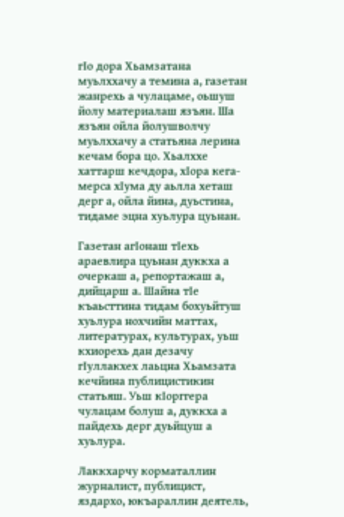гIо дора Хьамзатана муьлххачу а темина а, газетан жанрехь а чулацаме, оьшуш йолу материалаш язъян. Ша язъян ойла йолушволчу муьлххачу а статьяна лерина кечам бора цо. Хьалххе хаттарш кечдора, хIора кега-мерса хIума ду аьлла хеташ дерг а, ойла йина, дуьстина, тидаме эцна хуьлура цуьнан.

Газетан агIонаш тIехь араевлира цуьнан дуккха а очеркаш а, репортажаш а, дийцарш а. Шайна тIе къаьсттина тидам бохуьйтуш хуьлура нохчийн маттах, литературах, культурах, уьш кхиорехь дан дезачу гIуллакхех лаьцна Хьамзата кечйина публицистикин статьяш. Уьш кIорггера чулацам болуш а, дуккха а пайдехь дерг дуьйцуш а хуьлура.

Лаккхарчу корматаллин журналист, публицист, яздархо, юкъараллин деятель,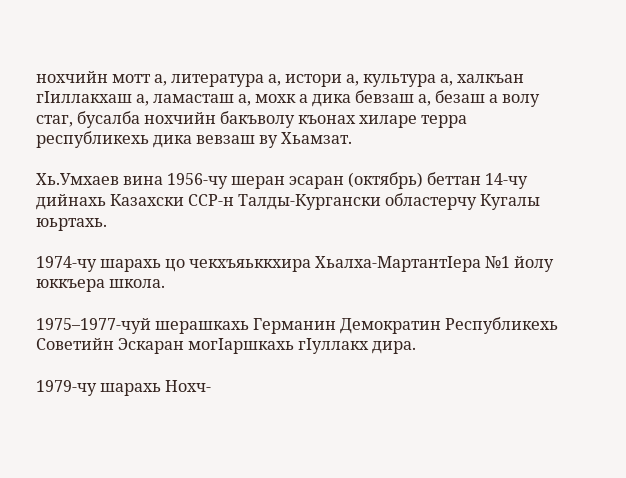нохчийн мотт а, литература а, истори а, культура а, халкъан гIиллакхаш а, ламасташ а, мохк а дика бевзаш а, безаш а волу стаг, бусалба нохчийн бакъволу къонах хиларе терра республикехь дика вевзаш ву Хьамзат.

Хь.Умхаев вина 1956-чу шеран эсаран (октябрь) беттан 14-чу дийнахь Казахски ССР-н Талды-Кургански областерчу Кугалы юьртахь.

1974-чу шарахь цо чекхъяьккхира Хьалха-МартантIера №1 йолу юккъера школа.

1975–1977-чуй шерашкахь Германин Демократин Республикехь Советийн Эскаран могIаршкахь гIуллакх дира.

1979-чу шарахь Нохч-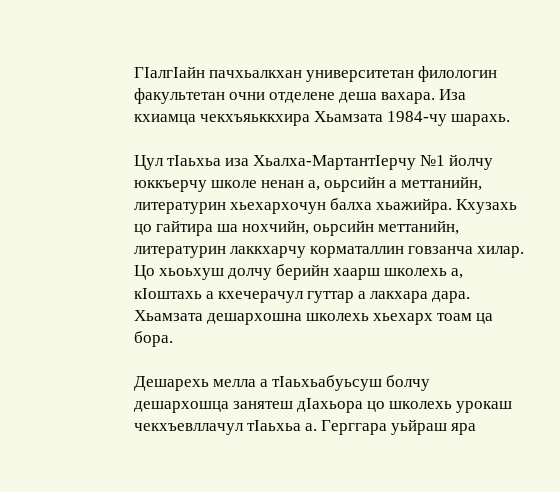ГIалгIайн пачхьалкхан университетан филологин факультетан очни отделене деша вахара. Иза кхиамца чекхъяьккхира Хьамзата 1984-чу шарахь.

Цул тIаьхьа иза Хьалха-МартантIерчу №1 йолчу юккъерчу школе ненан а, оьрсийн а меттанийн, литературин хьехархочун балха хьажийра. Кхузахь цо гайтира ша нохчийн, оьрсийн меттанийн, литературин лаккхарчу корматаллин говзанча хилар. Цо хьоьхуш долчу берийн хаарш школехь а, кIоштахь а кхечерачул гуттар а лакхара дара. Хьамзата дешархошна школехь хьехарх тоам ца бора.

Дешарехь мелла а тIаьхьабуьсуш болчу дешархошца занятеш дIахьора цо школехь урокаш чекхъевллачул тIаьхьа а. Герггара уьйраш яра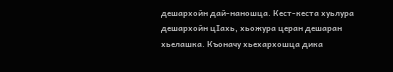дешархойн дай-наношца. Кест-кеста хуьлура дешархойн цIахь, хьожура церан дешаран хьелашка. Къоначу хьехархошца дика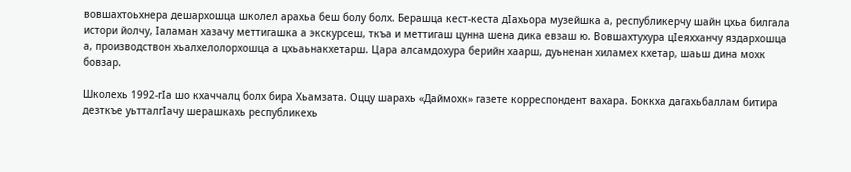вовшахтоьхнера дешархошца школел арахьа беш болу болх. Берашца кест-кеста дIахьора музейшка а, республикерчу шайн цхьа билгала истори йолчу, Iаламан хазачу меттигашка а экскурсеш, ткъа и меттигаш цунна шена дика евзаш ю. Вовшахтухура цIеяхханчу яздархошца а, производствон хьалхелолорхошца а цхьаьнакхетарш. Цара алсамдохура берийн хаарш, дуьненан хиламех кхетар, шаьш дина мохк бовзар.

Школехь 1992-гIа шо кхаччалц болх бира Хьамзата. Оццу шарахь «Даймохк» газете корреспондент вахара. Боккха дагахьбаллам битира дезткъе уьтталгIачу шерашкахь республикехь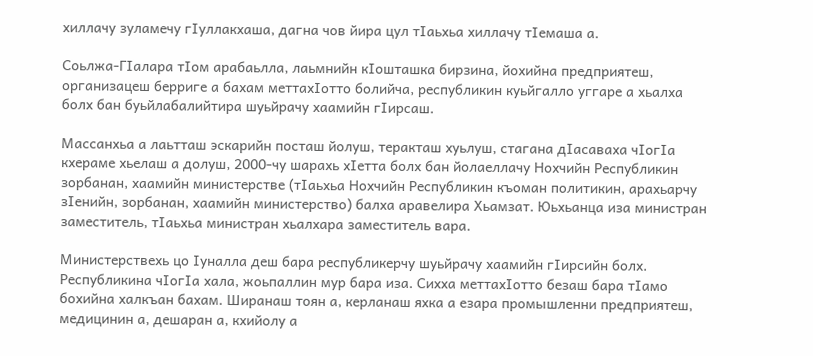хиллачу зуламечу гIуллакхаша, дагна чов йира цул тIаьхьа хиллачу тIемаша а.

Соьлжа-ГIалара тIом арабаьлла, лаьмнийн кIошташка бирзина, йохийна предприятеш, организацеш берриге а бахам меттахIотто болийча, республикин куьйгалло уггаре а хьалха болх бан буьйлабалийтира шуьйрачу хаамийн гIирсаш.

Массанхьа а лаьтташ эскарийн посташ йолуш, теракташ хуьлуш, стагана дIасаваха чIогIа кхераме хьелаш а долуш, 2000-чу шарахь хIетта болх бан йолаеллачу Нохчийн Республикин зорбанан, хаамийн министерстве (тIаьхьа Нохчийн Республикин къоман политикин, арахьарчу зIенийн, зорбанан, хаамийн министерство) балха аравелира Хьамзат. Юьхьанца иза министран заместитель, тIаьхьа министран хьалхара заместитель вара.

Министерствехь цо Iуналла деш бара республикерчу шуьйрачу хаамийн гIирсийн болх. Республикина чIогIа хала, жоьпаллин мур бара иза. Сихха меттахIотто безаш бара тIамо бохийна халкъан бахам. Ширанаш тоян а, керланаш яхка а езара промышленни предприятеш, медицинин а, дешаран а, кхийолу а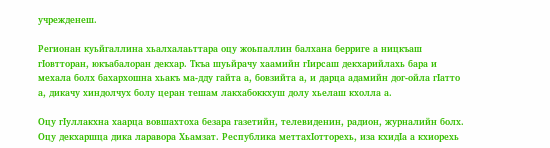учрежденеш.

Регионан куьйгаллина хьалхалаьттара оцу жоьпаллин балхана берриге а ницкъаш гIовтторан, юкъабалоран декхар. Ткъа шуьйрачу хаамийн гIирсаш декхарийлахь бара и мехала болх бахархошна хьакъ ма-дду гайта а, бовзийта а, и дарца адамийн дог-ойла гIатто а, дикачу хиндолчух болу церан тешам лакхабоккхуш долу хьелаш кхолла а.

Оцу гIуллакхна хаарца вовшахтоха безара газетийн, телевиденин, радион, журналийн болх. Оцу декхаршца дика ларавора Хьамзат. Республика меттахIотторехь, иза кхидIа а кхиорехь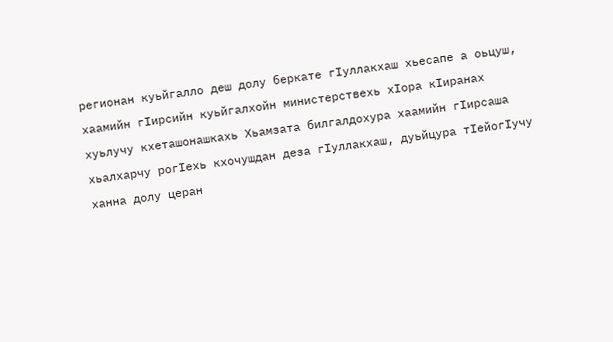регионан куьйгалло деш долу беркате гIуллакхаш хьесапе а оьцуш, хаамийн гIирсийн куьйгалхойн министерствехь хIора кIиранах хуьлучу кхеташонашкахь Хьамзата билгалдохура хаамийн гIирсаша хьалхарчу рогIехь кхочушдан деза гIуллакхаш, дуьйцура тIейогIучу ханна долу церан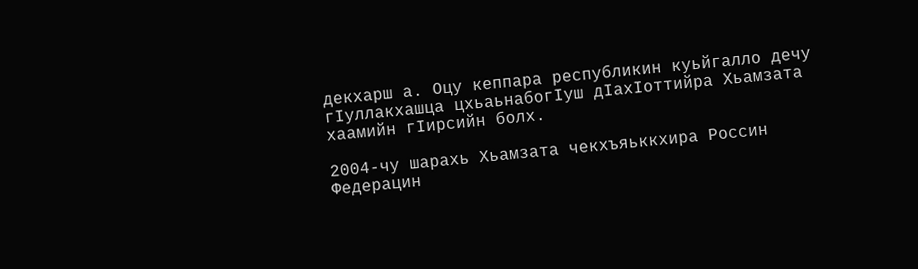декхарш а. Оцу кеппара республикин куьйгалло дечу гIуллакхашца цхьаьнабогIуш дIахIоттийра Хьамзата хаамийн гIирсийн болх.

2004-чу шарахь Хьамзата чекхъяьккхира Россин Федерацин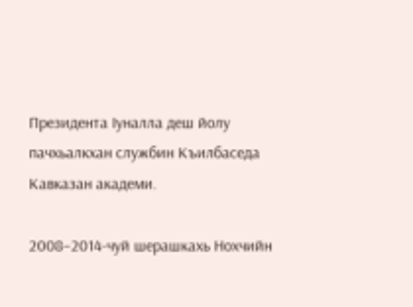Президента Iуналла деш йолу пачхьалкхан службин Къилбаседа Кавказан академи.

2008–2014-чуй шерашкахь Нохчийн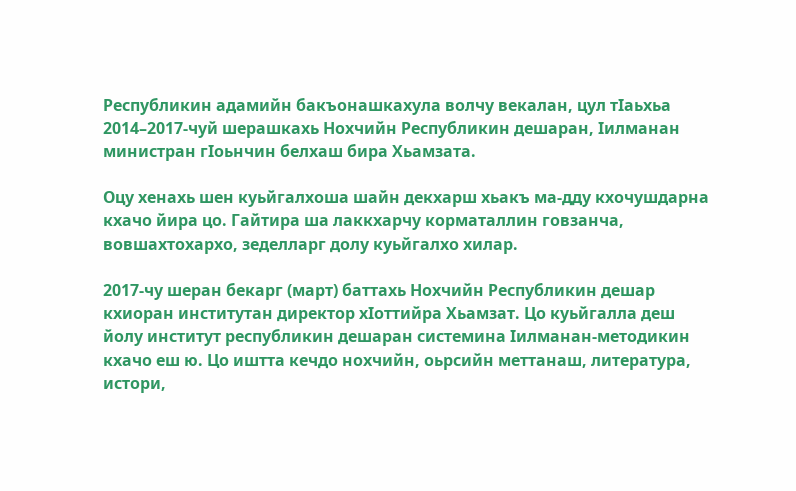Республикин адамийн бакъонашкахула волчу векалан, цул тIаьхьа 2014–2017-чуй шерашкахь Нохчийн Республикин дешаран, Iилманан министран гIоьнчин белхаш бира Хьамзата.

Оцу хенахь шен куьйгалхоша шайн декхарш хьакъ ма-дду кхочушдарна кхачо йира цо. Гайтира ша лаккхарчу корматаллин говзанча, вовшахтохархо, зеделларг долу куьйгалхо хилар.

2017-чу шеран бекарг (март) баттахь Нохчийн Республикин дешар кхиоран институтан директор хIоттийра Хьамзат. Цо куьйгалла деш йолу институт республикин дешаран системина Iилманан-методикин кхачо еш ю. Цо иштта кечдо нохчийн, оьрсийн меттанаш, литература, истори,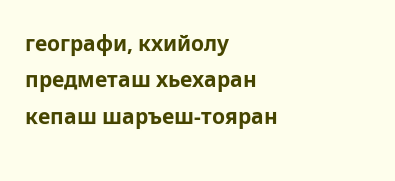географи, кхийолу предметаш хьехаран кепаш шаръеш-тояран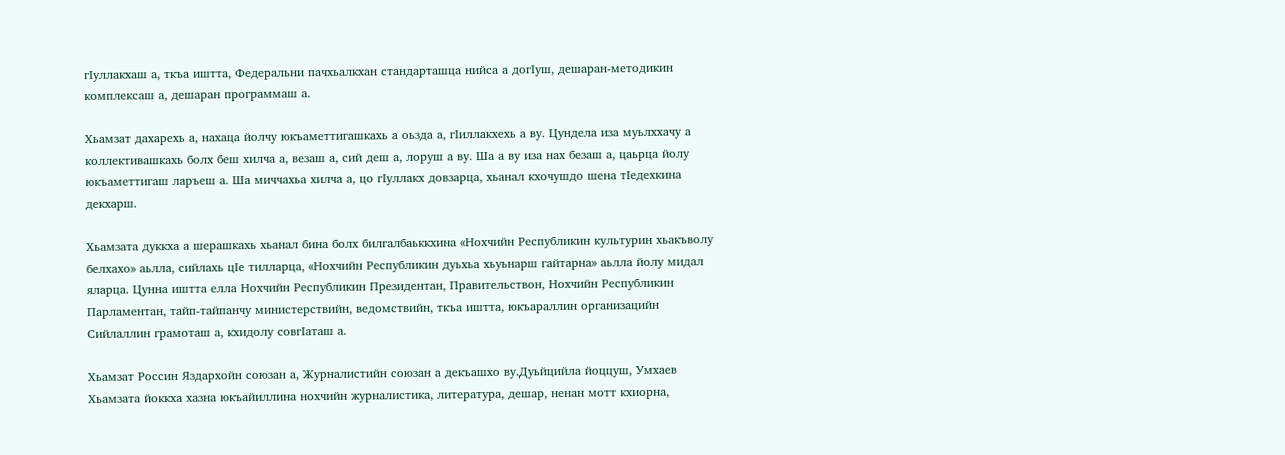гIуллакхаш а, ткъа иштта, Федеральни пачхьалкхан стандарташца нийса а догIуш, дешаран-методикин комплексаш а, дешаран программаш а.

Хьамзат дахарехь а, нахаца йолчу юкъаметтигашкахь а оьзда а, гIиллакхехь а ву. Цундела иза муьлххачу а коллективашкахь болх беш хилча а, везаш а, сий деш а, лоруш а ву. Ша а ву иза нах безаш а, цаьрца йолу юкъаметтигаш ларъеш а. Ша миччахьа хилча а, цо гIуллакх довзарца, хьанал кхочушдо шена тIедехкина декхарш.

Хьамзата дуккха а шерашкахь хьанал бина болх билгалбаьккхина «Нохчийн Республикин культурин хьакъволу белхахо» аьлла, сийлахь цIе тилларца, «Нохчийн Республикин дуьхьа хьуьнарш гайтарна» аьлла йолу мидал яларца. Цунна иштта елла Нохчийн Республикин Президентан, Правительствон, Нохчийн Республикин Парламентан, тайп-тайпанчу министерствийн, ведомствийн, ткъа иштта, юкъараллин организацийн Сийлаллин грамоташ а, кхидолу совгIаташ а.

Хьамзат Россин Яздархойн союзан а, Журналистийн союзан а декъашхо ву.Дуьйцийла йоццуш, Умхаев Хьамзата йоккха хазна юкъайиллина нохчийн журналистика, литература, дешар, ненан мотт кхиорна,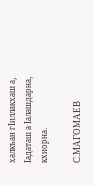халкъан гIиллакхаш а, Iадаташ а Iалашдарна, кхиорна.

С.МАГОМАЕВ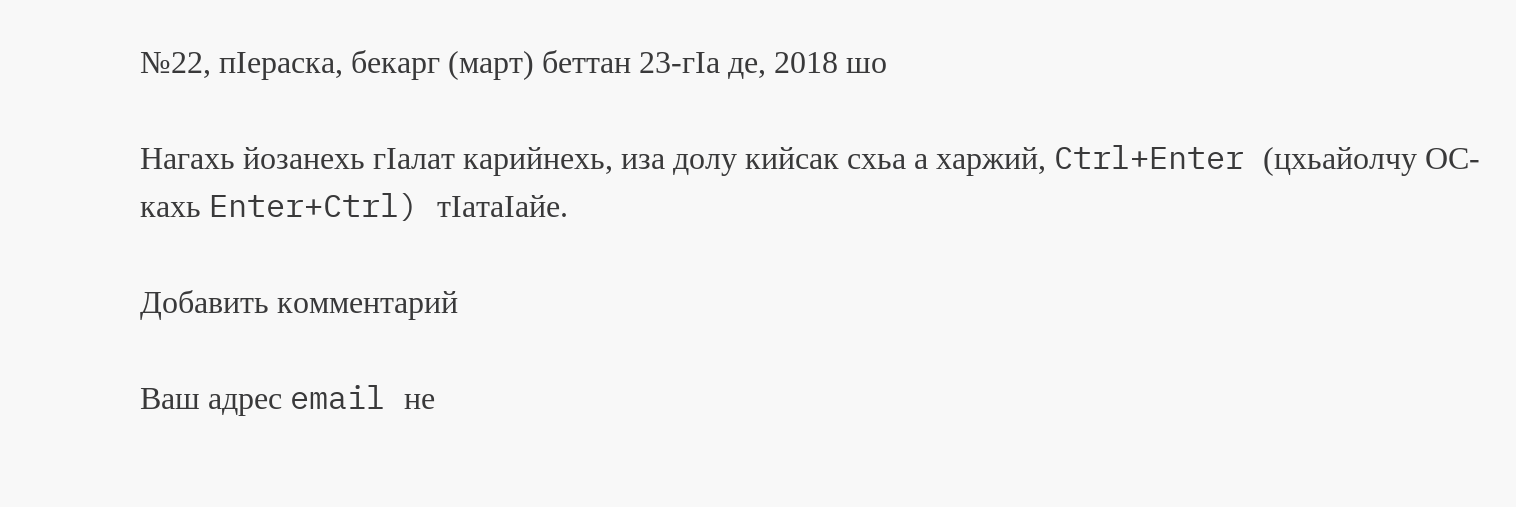№22, пIераска, бекарг (март) беттан 23-гIа де, 2018 шо

Нагахь йозанехь гIалат карийнехь, иза долу кийсак схьа а харжий, Ctrl+Enter (цхьайолчу ОС-кахь Enter+Ctrl) тIатаIайе.

Добавить комментарий

Ваш адрес email не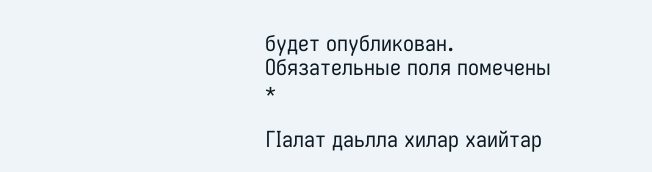будет опубликован. Обязательные поля помечены *

ГIалат даьлла хилар хаийтар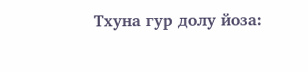Тхуна гур долу йоза: